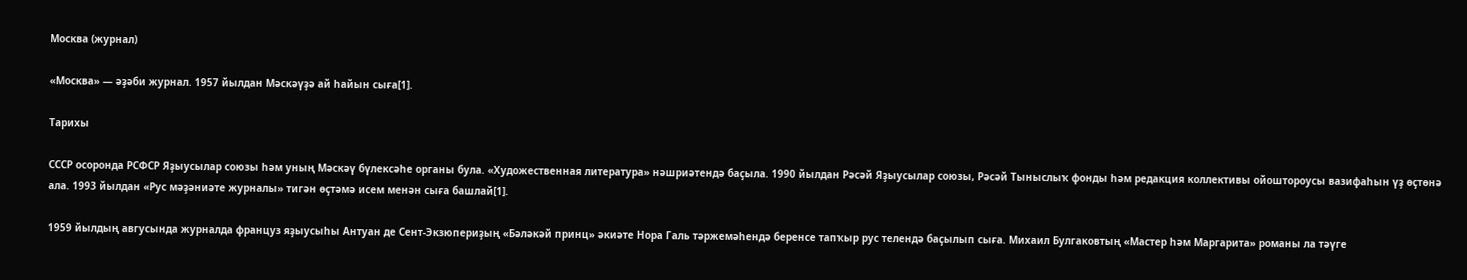Москва (журнал)

«Москва» — әҙәби журнал. 1957 йылдан Мәскәүҙә ай һайын сыға[1].

Тарихы

СССР осоронда РСФСР Яҙыусылар союзы һәм уның Мәскәү бүлексәһе органы була. «Художественная литература» нәшриәтендә баҫыла. 1990 йылдан Рәсәй Яҙыусылар союзы, Рәсәй Тыныслыҡ фонды һәм редакция коллективы ойоштороусы вазифаһын үҙ өҫтөнә ала. 1993 йылдан «Рус мәҙәниәте журналы» тигән өҫтәмә исем менән сыға башлай[1].

1959 йылдың авгусында журналда француз яҙыусыһы Антуан де Сент-Экзюпериҙың «Бәләкәй принц» әкиәте Нора Галь тәржемәһендә беренсе тапҡыр рус телендә баҫылып сыға. Михаил Булгаковтың «Мастер һәм Маргарита» романы ла тәүге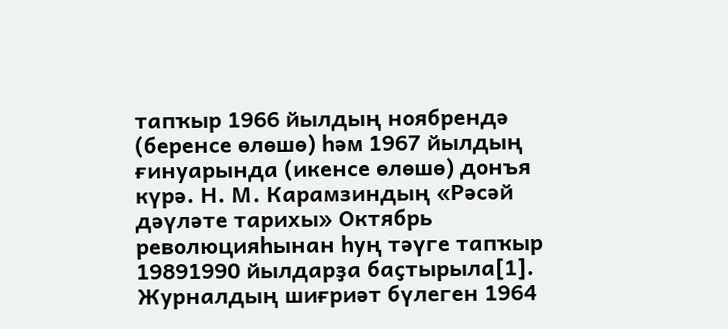тапҡыр 1966 йылдың ноябрендә (беренсе өлөшө) һәм 1967 йылдың ғинуарында (икенсе өлөшө) донъя күрә. Н. М. Карамзиндың «Рәсәй дәүләте тарихы» Октябрь революцияһынан һуң тәүге тапҡыр 19891990 йылдарҙа баҫтырыла[1]. Журналдың шиғриәт бүлеген 1964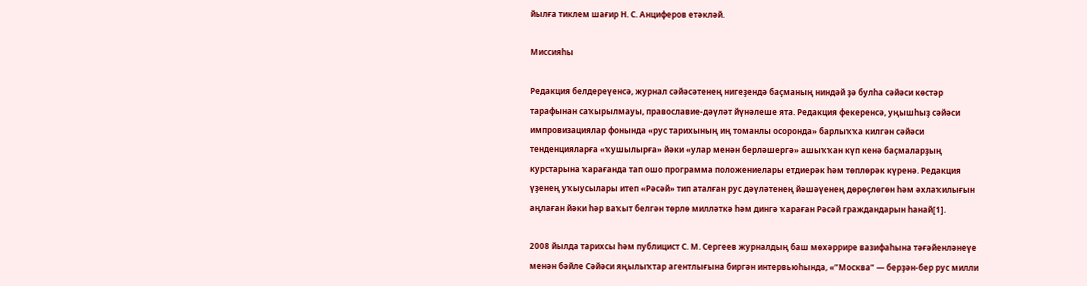йылға тиклем шағир Н. С. Анциферов етәкләй.

Миссияһы

Редакция белдереүенсә, журнал сәйәсәтенең нигеҙендә баҫманың ниндәй ҙә булһа сәйәси көстәр тарафынан саҡырылмауы, православие-дәүләт йүнәлеше ята. Редакция фекеренсә, уңышһыҙ сәйәси импровизациялар фонында «рус тарихының иң томанлы осоронда» барлыҡҡа килгән сәйәси тенденцияларға «ҡушылырға» йәки «улар менән берләшергә» ашыҡҡан күп кенә баҫмаларҙың курстарына ҡарағанда тап ошо программа положениелары етдиерәк һәм төплөрәк күренә. Редакция үҙенең уҡыусылары итеп «Рәсәй» тип аталған рус дәүләтенең йәшәүенең дөрөҫлөгөн һәм әхлаҡилығын аңлаған йәки һәр ваҡыт белгән төрлө милләткә һәм дингә ҡараған Рәсәй граждандарын һанай[1].

2008 йылда тарихсы һәм публицист С. М. Сергеев журналдың баш мөхәррире вазифаһына тәғәйенләнеүе менән бәйле Сәйәси яңылыҡтар агентлығына биргән интервьюһында, «”Москва” — берҙән-бер рус милли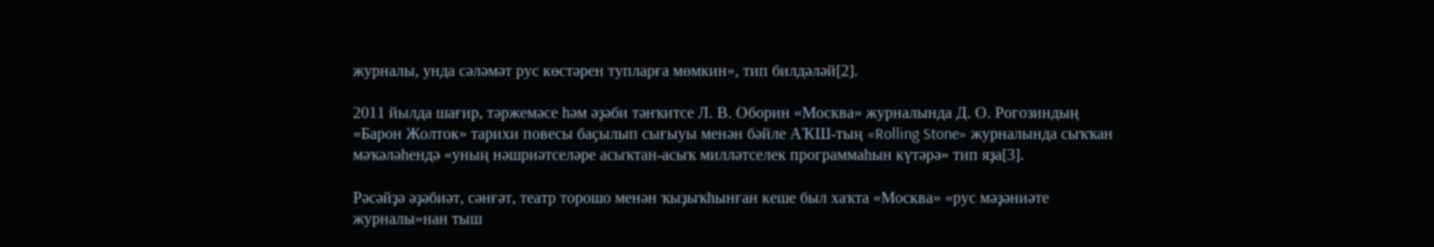журналы, унда сәләмәт рус көстәрен тупларға мөмкин», тип билдәләй[2].

2011 йылда шағир, тәржемәсе һәм әҙәби тәнҡитсе Л. В. Оборин «Москва» журналында Д. О. Рогозиндың «Барон Жолток» тарихи повесы баҫылып сығыуы менән бәйле АҠШ-тың «Rolling Stone» журналында сыҡҡан мәҡәләһендә «уның нәшриәтселәре асыҡтан-асыҡ милләтселек программаһын күтәрә» тип яҙа[3].

Рәсәйҙә әҙәбиәт, сәнғәт, театр торошо менән ҡыҙыҡһынған кеше был хаҡта «Москва» «рус мәҙәниәте журналы»нан тыш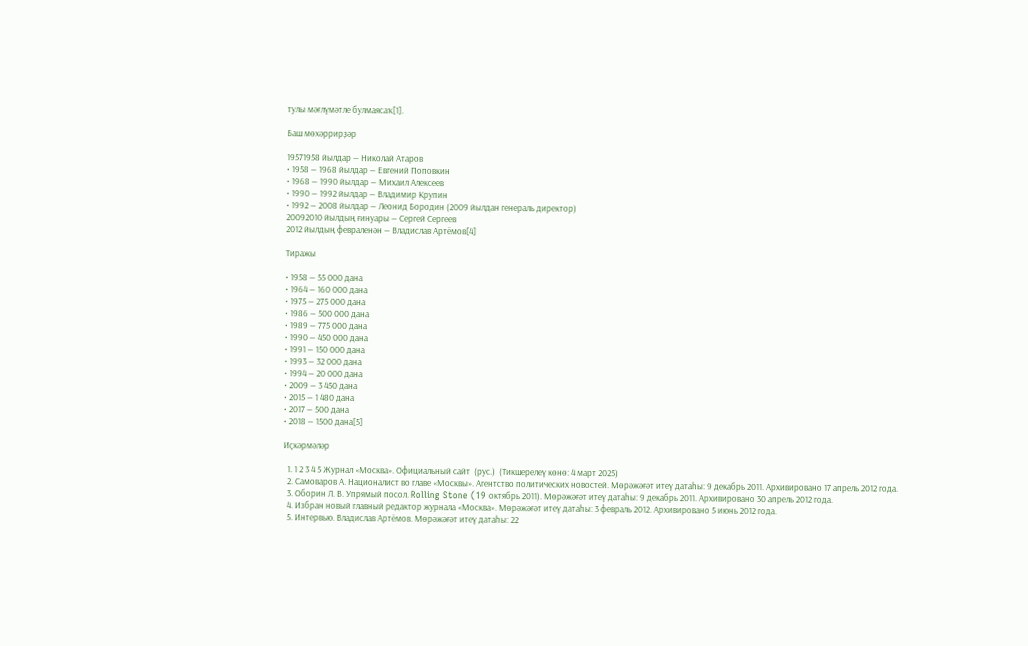тулы мәғлүмәтле булмаясаҡ[1].

Баш мөхәррирҙәр

19571958 йылдар — Николай Атаров
• 1958 — 1968 йылдар — Евгений Поповкин
• 1968 — 1990 йылдар — Михаил Алексеев
• 1990 — 1992 йылдар — Владимир Крупин
• 1992 — 2008 йылдар — Леонид Бородин (2009 йылдан генераль директор)
20092010 йылдың ғинуары — Сергей Сергеев
2012 йылдың февраленән — Владислав Артёмов[4]

Тиражы

• 1958 — 55 000 дана
• 1964 — 160 000 дана
• 1975 — 275 000 дана
• 1986 — 500 000 дана
• 1989 — 775 000 дана
• 1990 — 450 000 дана
• 1991 — 150 000 дана
• 1993 — 32 000 дана
• 1994 — 20 000 дана
• 2009 — 3 450 дана
• 2015 — 1 480 дана
• 2017 — 500 дана
• 2018 — 1500 дана[5]

Иҫкәрмәләр

  1. 1 2 3 4 5 Журнал «Москва». Официальный сайт  (рус.)  (Тикшерелеү көнө: 4 март 2025)
  2. Самоваров А. Националист во главе «Москвы». Агентство политических новостей. Мөрәжәғәт итеү датаһы: 9 декабрь 2011. Архивировано 17 апрель 2012 года.
  3. Оборин Л. В. Упрямый посол. Rolling Stone (19 октябрь 2011). Мөрәжәғәт итеү датаһы: 9 декабрь 2011. Архивировано 30 апрель 2012 года.
  4. Избран новый главный редактор журнала «Москва». Мөрәжәғәт итеү датаһы: 3 февраль 2012. Архивировано 5 июнь 2012 года.
  5. Интервью. Владислав Артёмов. Мөрәжәғәт итеү датаһы: 22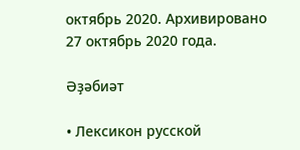октябрь 2020. Архивировано 27 октябрь 2020 года.

Әҙәбиәт

• Лексикон русской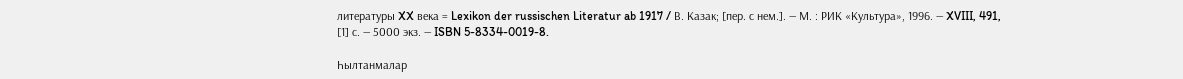литературы XX века = Lexikon der russischen Literatur ab 1917 / В. Казак; [пер. с нем.]. — М. : РИК «Культура», 1996. — XVIII, 491, [1] с. — 5000 экз. — ISBN 5-8334-0019-8.

Һылтанмалар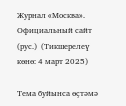Журнал «Москва». Официальный сайт  (рус.)  (Тикшерелеү көнө: 4 март 2025)

Тема буйынса өҫтәмә